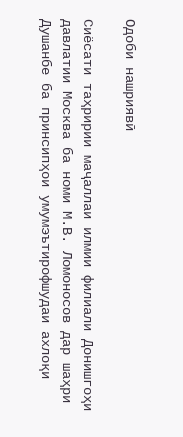Одоби нашриявӣ

Сиёсати таҳририи маҷаллаи илмии филиали Донишгоҳи давлатии Москва ба номи М.В. Ломоносов дар шаҳри Душанбе ба принсипҳои умумэътирофшудаи ахлоқи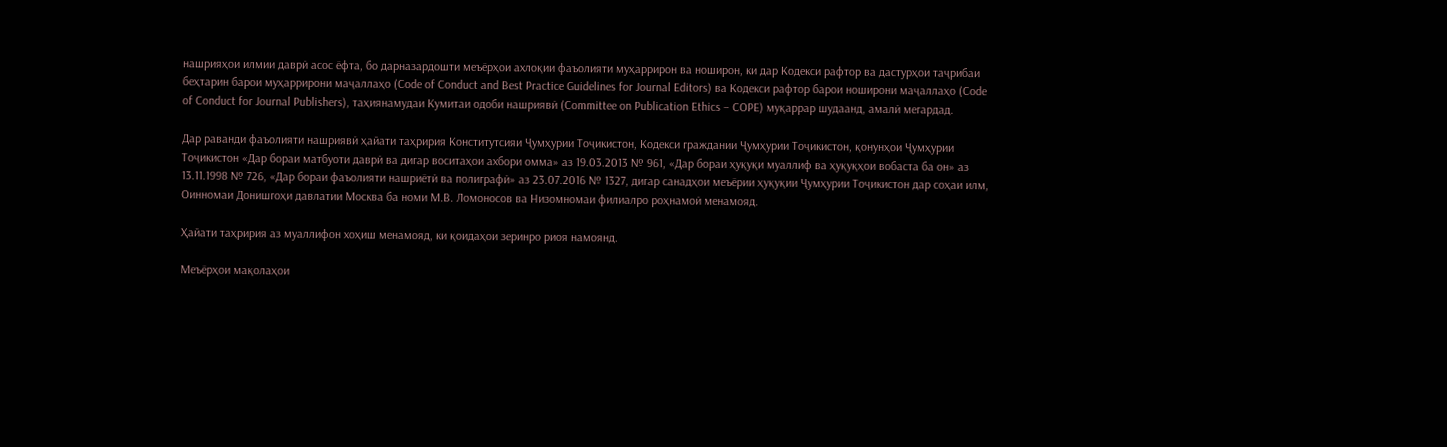нашрияҳои илмии даврӣ асос ёфта, бо дарназардошти меъёрҳои ахлоқии фаъолияти муҳаррирон ва ноширон, ки дар Кодекси рафтор ва дастурҳои таҷрибаи беҳтарин барои муҳаррирони маҷаллаҳо (Code of Conduct and Best Practice Guidelines for Journal Editors) ва Кодекси рафтор барои ноширони маҷаллаҳо (Code of Conduct for Journal Publishers), таҳиянамудаи Кумитаи одоби нашриявӣ (Committee on Publication Ethics – COPE) муқаррар шудаанд, амалӣ мегардад.

Дар раванди фаъолияти нашриявӣ ҳайати таҳририя Конститутсияи Ҷумҳурии Тоҷикистон, Кодекси граждании Ҷумҳурии Тоҷикистон, қонунҳои Ҷумҳурии Тоҷикистон «Дар бораи матбуоти даврӣ ва дигар воситаҳои ахбори омма» аз 19.03.2013 № 961, «Дар бораи ҳуқуқи муаллиф ва ҳуқуқҳои вобаста ба он» аз 13.11.1998 № 726, «Дар бораи фаъолияти нашриётӣ ва полиграфӣ» аз 23.07.2016 № 1327, дигар санадҳои меъёрии ҳуқуқии Ҷумҳурии Тоҷикистон дар соҳаи илм, Оинномаи Донишгоҳи давлатии Москва ба номи М.В. Ломоносов ва Низомномаи филиалро роҳнамоӣ менамояд.

Ҳайати таҳририя аз муаллифон хоҳиш менамояд, ки қоидаҳои зеринро риоя намоянд.

Меъёрҳои мақолаҳои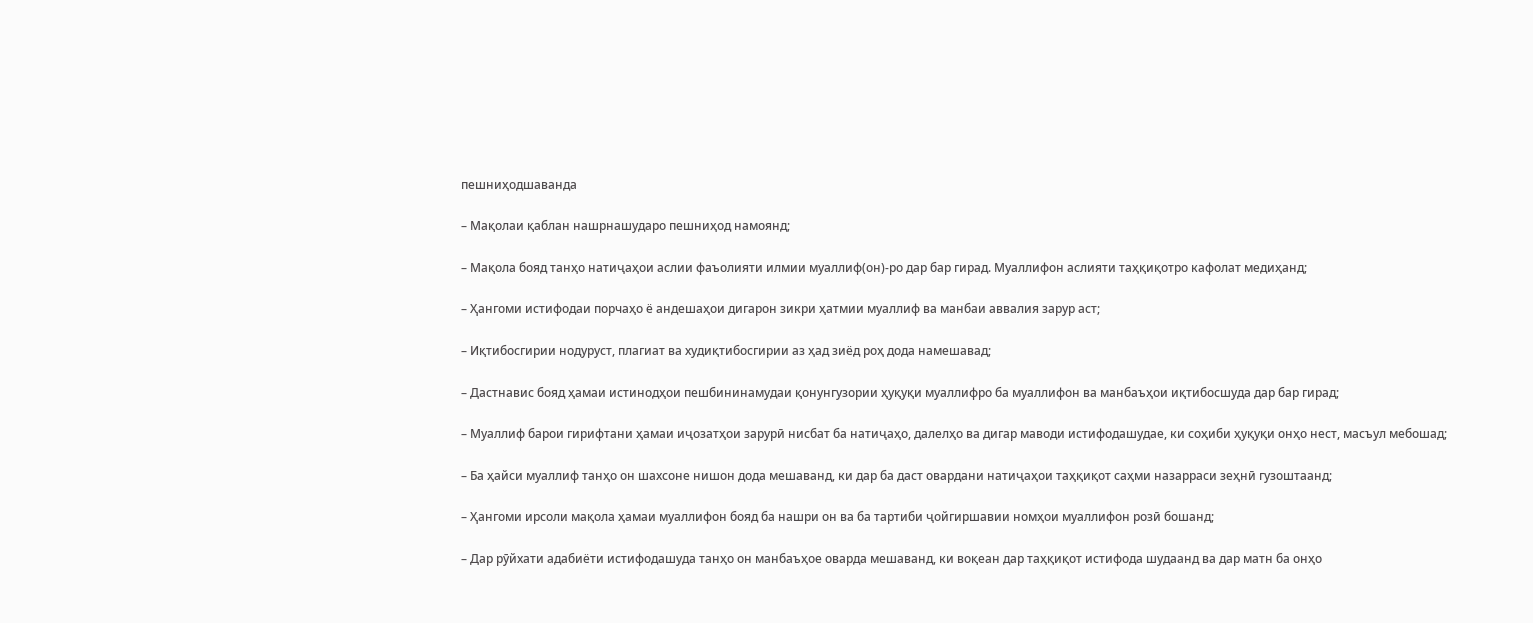пешниҳодшаванда

– Мақолаи қаблан нашрнашударо пешниҳод намоянд;

– Мақола бояд танҳо натиҷаҳои аслии фаъолияти илмии муаллиф(он)-ро дар бар гирад. Муаллифон аслияти таҳқиқотро кафолат медиҳанд;

– Ҳангоми истифодаи порчаҳо ё андешаҳои дигарон зикри ҳатмии муаллиф ва манбаи аввалия зарур аст;

– Иқтибосгирии нодуруст, плагиат ва худиқтибосгирии аз ҳад зиёд роҳ дода намешавад;

– Дастнавис бояд ҳамаи истинодҳои пешбининамудаи қонунгузории ҳуқуқи муаллифро ба муаллифон ва манбаъҳои иқтибосшуда дар бар гирад;

– Муаллиф барои гирифтани ҳамаи иҷозатҳои зарурӣ нисбат ба натиҷаҳо, далелҳо ва дигар маводи истифодашудае, ки соҳиби ҳуқуқи онҳо нест, масъул мебошад;

– Ба ҳайси муаллиф танҳо он шахсоне нишон дода мешаванд, ки дар ба даст овардани натиҷаҳои таҳқиқот саҳми назарраси зеҳнӣ гузоштаанд;

– Ҳангоми ирсоли мақола ҳамаи муаллифон бояд ба нашри он ва ба тартиби ҷойгиршавии номҳои муаллифон розӣ бошанд;

– Дар рӯйхати адабиёти истифодашуда танҳо он манбаъҳое оварда мешаванд, ки воқеан дар таҳқиқот истифода шудаанд ва дар матн ба онҳо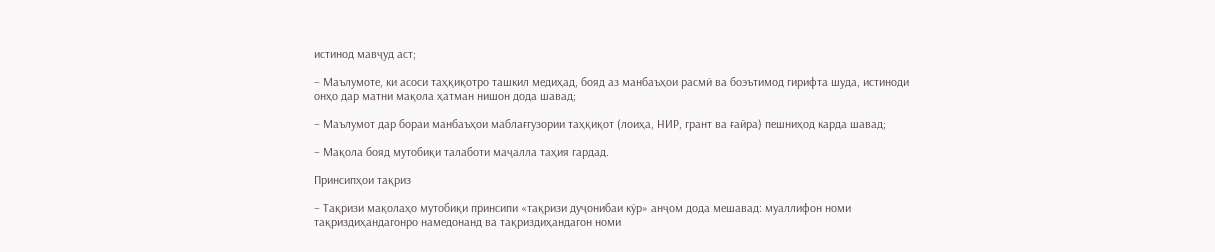истинод мавҷуд аст;

– Маълумоте, ки асоси таҳқиқотро ташкил медиҳад, бояд аз манбаъҳои расмӣ ва боэътимод гирифта шуда, истиноди онҳо дар матни мақола ҳатман нишон дода шавад;

– Маълумот дар бораи манбаъҳои маблағгузории таҳқиқот (лоиҳа, НИР, грант ва ғайра) пешниҳод карда шавад;

– Мақола бояд мутобиқи талаботи маҷалла таҳия гардад.

Принсипҳои тақриз

– Тақризи мақолаҳо мутобиқи принсипи «тақризи дуҷонибаи кӯр» анҷом дода мешавад: муаллифон номи тақриздиҳандагонро намедонанд ва тақриздиҳандагон номи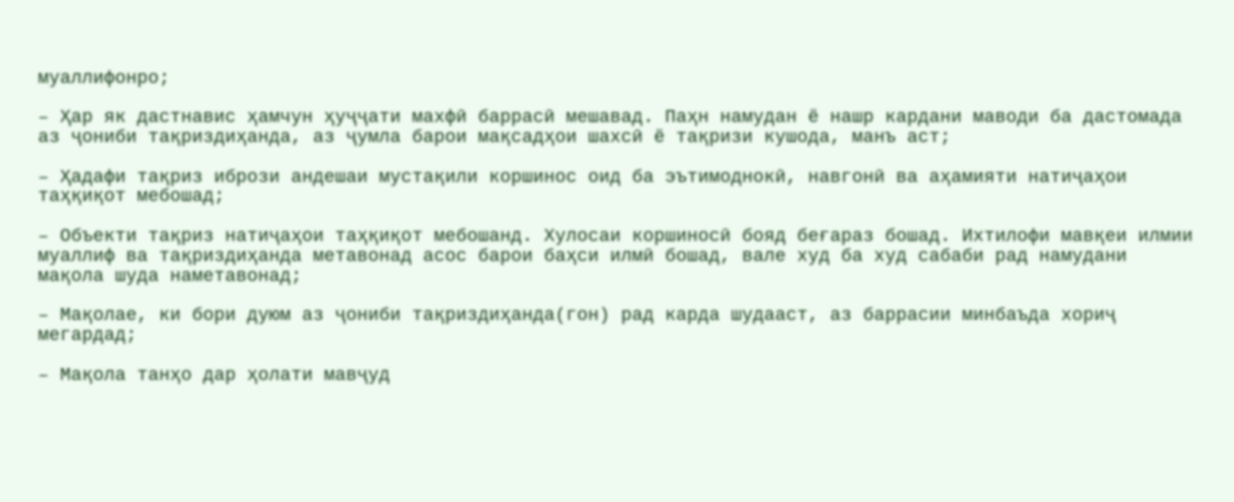муаллифонро;

– Ҳар як дастнавис ҳамчун ҳуҷҷати махфӣ баррасӣ мешавад. Паҳн намудан ё нашр кардани маводи ба дастомада аз ҷониби тақриздиҳанда, аз ҷумла барои мақсадҳои шахсӣ ё тақризи кушода, манъ аст;

– Ҳадафи тақриз ибрози андешаи мустақили коршинос оид ба эътимоднокӣ, навгонӣ ва аҳамияти натиҷаҳои таҳқиқот мебошад;

– Объекти тақриз натиҷаҳои таҳқиқот мебошанд. Хулосаи коршиносӣ бояд беғараз бошад. Ихтилофи мавқеи илмии муаллиф ва тақриздиҳанда метавонад асос барои баҳси илмӣ бошад, вале худ ба худ сабаби рад намудани мақола шуда наметавонад;

– Мақолае, ки бори дуюм аз ҷониби тақриздиҳанда(гон) рад карда шудааст, аз баррасии минбаъда хориҷ мегардад;

– Мақола танҳо дар ҳолати мавҷуд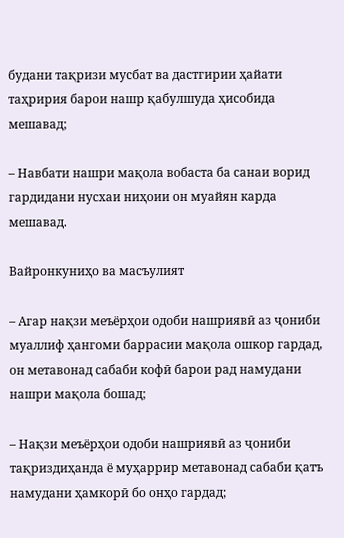будани тақризи мусбат ва дастгирии ҳайати таҳририя барои нашр қабулшуда ҳисобида мешавад;

– Навбати нашри мақола вобаста ба санаи ворид гардидани нусхаи ниҳоии он муайян карда мешавад.

Вайронкуниҳо ва масъулият

– Агар нақзи меъёрҳои одоби нашриявӣ аз ҷониби муаллиф ҳангоми баррасии мақола ошкор гардад, он метавонад сабаби кофӣ барои рад намудани нашри мақола бошад;

– Нақзи меъёрҳои одоби нашриявӣ аз ҷониби тақриздиҳанда ё муҳаррир метавонад сабаби қатъ намудани ҳамкорӣ бо онҳо гардад;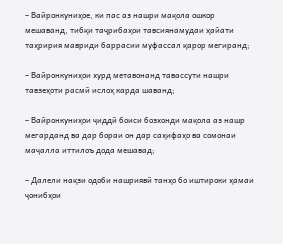– Вайронкуниҳое, ки пас аз нашри мақола ошкор мешаванд, тибқи таҷрибаҳои тавсиянамудаи ҳайати таҳририя мавриди баррасии муфассал қарор мегиранд;

– Вайронкуниҳои хурд метавонанд тавассути нашри тавзеҳоти расмӣ ислоҳ карда шаванд;

– Вайронкуниҳои ҷиддӣ боиси бозхонди мақола аз нашр мегарданд ва дар бораи он дар саҳифаҳо ва сомонаи маҷалла иттилоъ дода мешавад;

– Далели нақзи одоби нашриявӣ танҳо бо иштироки ҳамаи ҷонибҳои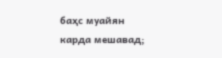баҳс муайян карда мешавад;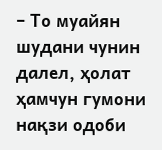– То муайян шудани чунин далел, ҳолат ҳамчун гумони нақзи одоби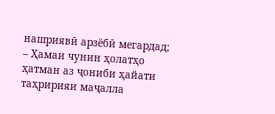нашриявӣ арзёбӣ мегардад; – Ҳамаи чунин ҳолатҳо ҳатман аз ҷониби ҳайати таҳририяи маҷалла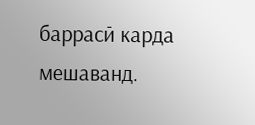баррасӣ карда мешаванд.